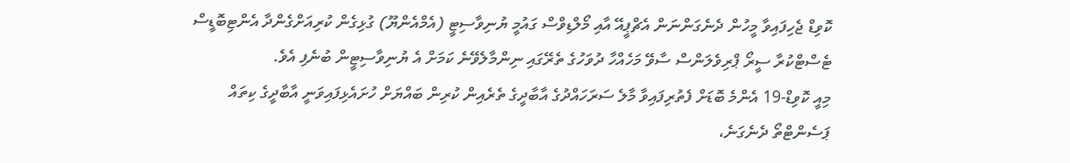ކޮވިޑް ޖެހިފައިވާ މީހުން ދެނެގަންނަން އެޗްޕީއޭ އާއި މޯލްޑިވްސް ގައުމީ ޔުނިވާސިޓީ (އެމްއެންޔޫ) ގުޅިގެން ކުރިއަށްގެންދާ އެންޓިބޮޑީސް ޓެސްޓްކުރާ ސީރޯ ޕްރިވެލަންސް ސާވޭ މަހެއްހާ ދުވަހުގެ ތެރޭގައި ނިންމާލެވޭނެ ކަމަށް އެ ޔުނިވާސިޓީން ބުނެފި އެވެ.
މިއީ ކޮވިޑް-19 އެންމެ ބޮޑަށް ފެތުރިފައިވާ މާލެ ސަރަހައްދުގެ އާބާދީގެ ތެރެއިން ކުރިން ބައްޔަށް ހުށައެޅިފައިވަނީ އާބާދީގެ ކިތައް ޕަސެންޓްތޯ ދެނެގަނެ،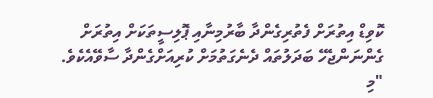ކޮވިޑް އިތުރަށް ފެތުރިގެންދާ ބާރުމިނާއި ޕޮލިސީތަކަށް އިތުރަށް ގެންނަންޖެހޭ ބަދަލުތައް ދެނެގަތުމަށް ކުރިއަށްގެންދާ ސާވޭއެކެވެ.
"މި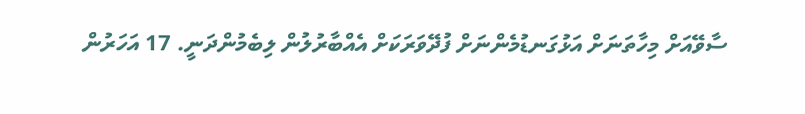ސާވޭއަށް މިހާތަނަށް އަޅުގަނޑުމެންނަށް ފުދޭވަރަކަށް އެއްބާރުލުން ލިބެމުންދަނީ. 17 އަހަރުން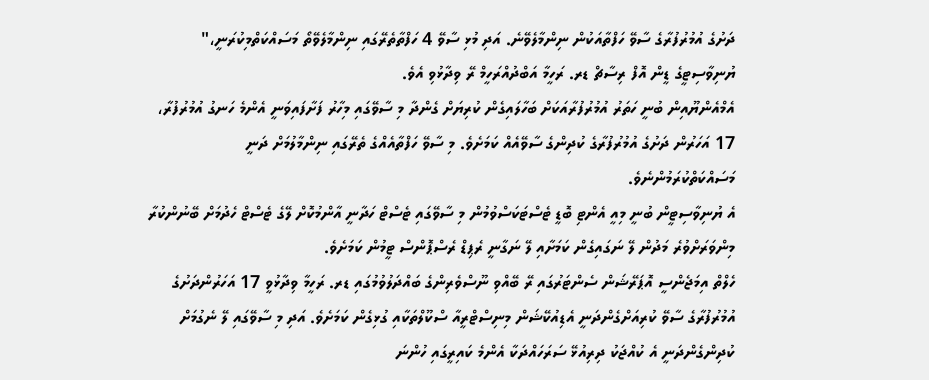ދަށުގެ އުމުރުފުރާގެ ސާވޭ ހަފްތާއަކުން ނިންމާލެވޭނެ. އަދި މުޅި ސާވޭ 4 ހަފްތާތެރޭގައި ނިންމާލެވޭތޯ މަސައްކަތްމިކުރަނީ،" ޔުނިވާސިޓީގެ ޑީން އޮފް ރިސާޗް ޑރ. ރަހީމާ އަބްދުއްރަހީމް ރޭ ވިދާޅުވި އެވެ.
އެމްއެންޔޫއިން ބުނީ ހަތަރު އުމުރުފުރާއަކަށް ބަހާލައިގެން ކުރިޔަށް ގެންދާ މި ސާވޭގައި މިހާރު ފަށާފައިވަނީ އެންމެ ހަނގު އުމުރުފުރާ، 17 އަހަރުން ދަށުގެ އުމުރުފުރާގެ ކުދިންގެ ސާވޭއެއް ކަމަށެވެ. މި ސާވޭ ހަފްތާއެއްގެ ތެރޭގައި ނިންމާލުމަށް ދަނީ މަސައްކަތްކުރަމުންނެވެ.
އެ ޔުނިވާސިޓީން ބުނީ މިއީ އެންޓި ބޮޑީ ޓެސްޓަކަސްވުމުން މި ސާވޭގައި ޓެސްޓް ހަދާނީ އާންމުކޮށް ލޭގެ ޓެސްޓް ހެދުމަށް ބޭނުންކުރާ މިންވަރަށްވުރެ މަދުން ލޭ ނަގައިގެން ކަމަށާއި ލޭ ނަގާނީ ރެޕިޑް ރެސްޕޮންސް ޓީމުން ކަމަށެވެ.
ހެލްތް އިމަޖެންސީ އޮޕަރޭޝަން ސެންޓަރުގައި ރޭ ބޭއްވި ނޫސްވެރިންގެ ބައްދަލުވުމުގައި ޑރ. ރަހީމާ ވިދާޅުވީ 17 އަހަރުންދަށުގެ އުމުރުފުރާގެ ސާވޭ ކުރިއަށްގެންދަނީ އެޑިއުކޭޝަން މިނިސްޓްރީއާ ސްކޫލްތަކާއި ގުޅިގެން ކަމަށެވެ. އަދި މި ސާވޭގައި ލޭ ނެގުމަށް ކުދިންގެންދަނީ އެ ކުއްޖަކު ދިރިއުޅޭ ސަރަހައްދަކާ އެންމެ ކައިރީގައި ހުންނަ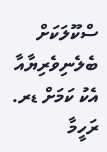ސްކޫލަކަށް ބެލެނިވެރިޔާއާ އެކު ކަމަށް ޑރ. ރަހީމާ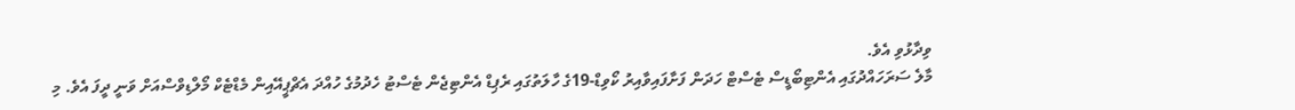ވިދާޅުވި އެވެ.
މާލެ ސަރަހައްދުގައި އެންޓިބޯޑީސް ޓެސްޓް ހަދަން ފަށާފައިވާއިރު ކޯވިޑް-19ގެ ހާލަތުގައި ރެޕިޑް އެންޓިޖެން ޓެސްޓު ހެދުމުގެ ހުއްދަ އެޗްޕީއޭއިން މެޑްޓެކް މޯލްޑިވްސްއަށް ވަނީ ދީފަ އެވެ. މި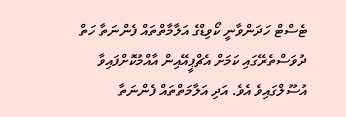ޓެސްޓް ހަދަންވާނީ ކޯވިޑްގެ އަލާމާތްތައް ފެންނަތާ ހަތް ދުވަސްތެރޭގައި ކަމަށް އެޗްޕީއޭއިން އާއްމުކޮށްފައިވާ އުސޫލްގައިވެ އެވެ. އަދި އަލާމަތްތައް ފެންނަތާ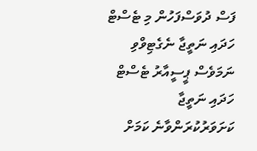ފަސް ދުވަސްފަހުން މި ޓެސްޓް ހަދައި ނަތީޖާ ނެގެޓިވްވި ނަމަވެސް ޕީސީއާރު ޓެސްޓް ހަދައި ނަތީޖާ ކަށަވަރުކުރަންވާނެ ކަމަށް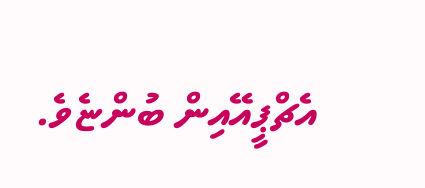އެޗްޕީއޭއިން ބުންޏެވެ.